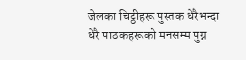जेलका चिट्ठीहरू पुस्तक धेरैभन्दा धेरै पाठकहरूको मनसम्म पुग्न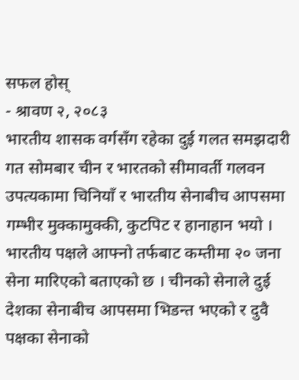सफल होस्
- श्रावण २, २०८३
भारतीय शासक वर्गसँग रहेका दुई गलत समझदारी गत सोमबार चीन र भारतको सीमावर्ती गलवन उपत्यकामा चिनियाँ र भारतीय सेनाबीच आपसमा गम्भीर मुक्कामुक्की, कुटपिट र हानाहान भयो । भारतीय पक्षले आफ्नो तर्फबाट कम्तीमा २० जना सेना मारिएको बताएको छ । चीनको सेनाले दुई देशका सेनाबीच आपसमा भिडन्त भएको र दुवै पक्षका सेनाको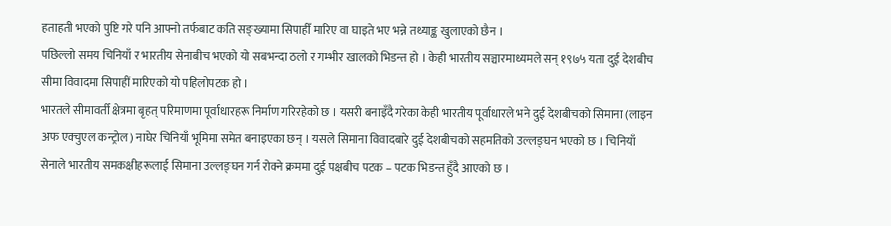हताहती भएको पुष्टि गरे पनि आफ्नो तर्फबाट कति सङ्ख्यामा सिपाहीँ मारिए वा घाइते भए भन्ने तथ्याङ्क खुलाएको छैन ।
पछिल्लो समय चिनियाँ र भारतीय सेनाबीच भएको यो सबभन्दा ठलो र गम्भीर खालको भिडन्त हो । केही भारतीय सञ्चारमाध्यमले सन् १९७५ यता दुई देशबीच सीमा विवादमा सिपाहीं मारिएको यो पहिलोपटक हो ।
भारतले सीमावर्ती क्षेत्रमा बृहत् परिमाणमा पूर्वाधारहरू निर्माण गरिरहेको छ । यसरी बनाइँदै गरेका केही भारतीय पूर्वाधारले भने दुई देशबीचको सिमाना (लाइन अफ एक्चुएल कन्ट्रोल) नाघेर चिनियाँ भूमिमा समेत बनाइएका छन् । यसले सिमाना विवादबारे दुई देशबीचको सहमतिको उल्लङ्घन भएको छ । चिनियाँ सेनाले भारतीय समकक्षीहरूलाई सिमाना उल्लङ्घन गर्न रोक्ने क्रममा दुई पक्षबीच पटक – पटक भिडन्त हुँदै आएको छ ।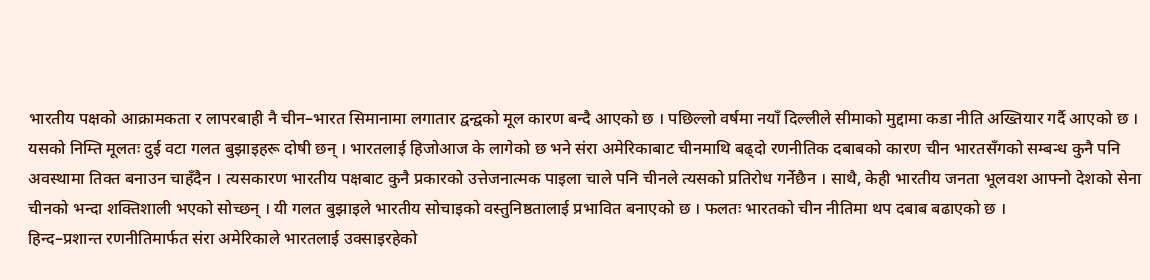भारतीय पक्षको आक्रामकता र लापरबाही नै चीन–भारत सिमानामा लगातार द्वन्द्वको मूल कारण बन्दै आएको छ । पछिल्लो वर्षमा नयाँ दिल्लीले सीमाको मुद्दामा कडा नीति अख्तियार गर्दै आएको छ । यसको निम्ति मूलतः दुई वटा गलत बुझाइहरू दोषी छन् । भारतलाई हिजोआज के लागेको छ भने संरा अमेरिकाबाट चीनमाथि बढ्दो रणनीतिक दबाबको कारण चीन भारतसँगको सम्बन्ध कुनै पनि अवस्थामा तिक्त बनाउन चाहँदैन । त्यसकारण भारतीय पक्षबाट कुनै प्रकारको उत्तेजनात्मक पाइला चाले पनि चीनले त्यसको प्रतिरोध गर्नेछैन । साथै, केही भारतीय जनता भूलवश आफ्नो देशको सेना चीनको भन्दा शक्तिशाली भएको सोच्छन् । यी गलत बुझाइले भारतीय सोचाइको वस्तुनिष्ठतालाई प्रभावित बनाएको छ । फलतः भारतको चीन नीतिमा थप दबाब बढाएको छ ।
हिन्द–प्रशान्त रणनीतिमार्फत संरा अमेरिकाले भारतलाई उक्साइरहेको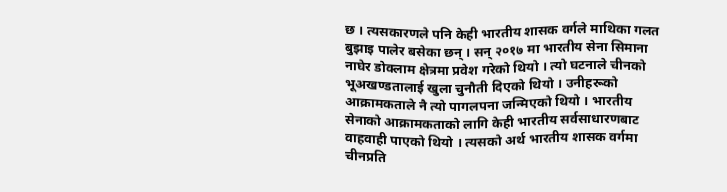छ । त्यसकारणले पनि केही भारतीय शासक वर्गले माथिका गलत बुझाइ पालेर बसेका छन् । सन् २०१७ मा भारतीय सेना सिमाना नाघेर डोक्लाम क्षेत्रमा प्रवेश गरेको थियो । त्यो घटनाले चीनको भूअखण्डतालाई खुला चुनौती दिएको थियो । उनीहरूको आक्रामकताले नै त्यो पागलपना जन्मिएको थियो । भारतीय सेनाको आक्रामकताको लागि केही भारतीय सर्वसाधारणबाट वाहवाही पाएको थियो । त्यसको अर्थ भारतीय शासक वर्गमा चीनप्रति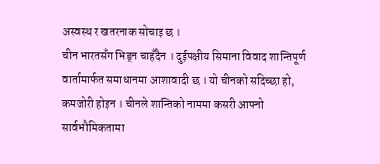अस्वस्थ र खतरनाक सोचाइ छ ।
चीन भारतसँग भिड्न चाहँदैन । दुईपक्षीय सिमाना विवाद शान्तिपूर्ण वार्तामार्फत समाधानमा आशावादी छ । यो चीनको सदिच्छा हो, कमजोरी होइन । चीनले शान्तिको नाममा कसरी आफ्नो सार्वभौमिकतामा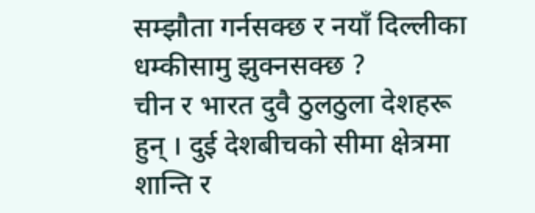सम्झौता गर्नसक्छ र नयाँ दिल्लीका धम्कीसामु झुक्नसक्छ ?
चीन र भारत दुवै ठुलठुला देशहरू हुन् । दुई देशबीचको सीमा क्षेत्रमा शान्ति र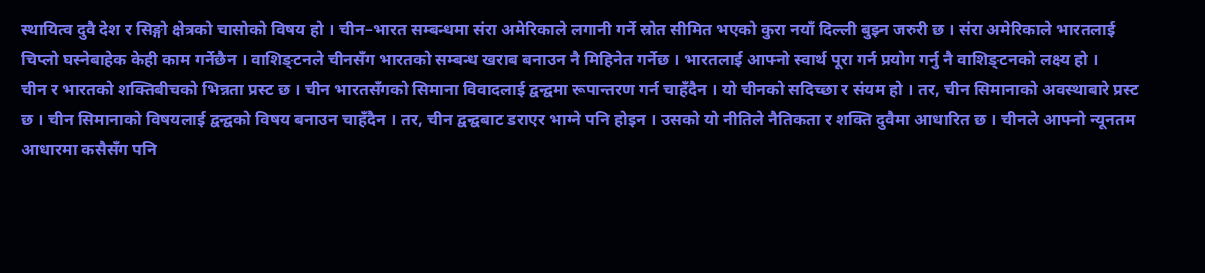स्थायित्व दुवै देश र सिङ्गो क्षेत्रको चासोको विषय हो । चीन–भारत सम्बन्धमा संरा अमेरिकाले लगानी गर्ने स्रोत सीमित भएको कुरा नयाँ दिल्ली बुझ्न जरुरी छ । संरा अमेरिकाले भारतलाई चिप्लो घस्नेबाहेक केही काम गर्नेछैन । वाशिङ्टनले चीनसँग भारतको सम्बन्ध खराब बनाउन नै मिहिनेत गर्नेछ । भारतलाई आफ्नो स्वार्थ पूरा गर्न प्रयोग गर्नु नै वाशिङ्टनको लक्ष्य हो ।
चीन र भारतको शक्तिबीचको भिन्नता प्रस्ट छ । चीन भारतसँगको सिमाना विवादलाई द्वन्द्वमा रूपान्तरण गर्न चाहँदैन । यो चीनको सदिच्छा र संयम हो । तर, चीन सिमानाको अवस्थाबारे प्रस्ट छ । चीन सिमानाको विषयलाई द्वन्द्वको विषय बनाउन चाहँदैन । तर, चीन द्वन्द्वबाट डराएर भाग्ने पनि होइन । उसको यो नीतिले नैतिकता र शक्ति दुवैमा आधारित छ । चीनले आफ्नो न्यूनतम आधारमा कसैसँग पनि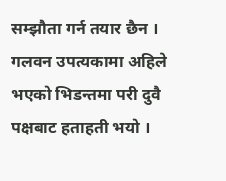सम्झौता गर्न तयार छैन ।
गलवन उपत्यकामा अहिले भएको भिडन्तमा परी दुवै पक्षबाट हताहती भयो ।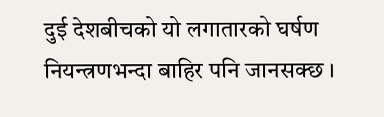दुई देशबीचको यो लगातारको घर्षण नियन्त्रणभन्दा बाहिर पनि जानसक्छ ।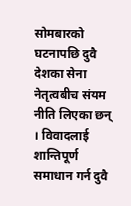सोमबारको घटनापछि दुवै देशका सेना नेतृत्वबीच संयम नीति लिएका छन् । विवादलाई शान्तिपूर्ण समाधान गर्न दुवै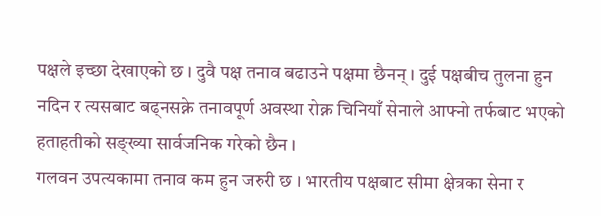पक्षले इच्छा देखाएको छ । दुवै पक्ष तनाव बढाउने पक्षमा छैनन् । दुई पक्षबीच तुलना हुन नदिन र त्यसबाट बढ्नसक्ने तनावपूर्ण अवस्था रोक्न चिनियाँ सेनाले आफ्नो तर्फबाट भएको हताहतीको सङ्ख्या सार्वजनिक गरेको छैन ।
गलवन उपत्यकामा तनाव कम हुन जरुरी छ । भारतीय पक्षबाट सीमा क्षेत्रका सेना र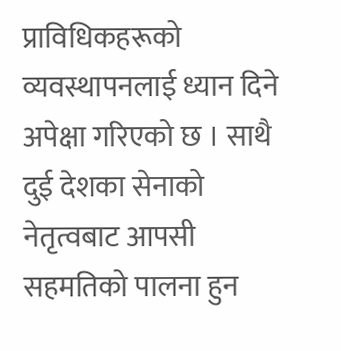प्राविधिकहरूको व्यवस्थापनलाई ध्यान दिने अपेक्षा गरिएको छ । साथै दुई देशका सेनाको नेतृत्वबाट आपसी सहमतिको पालना हुन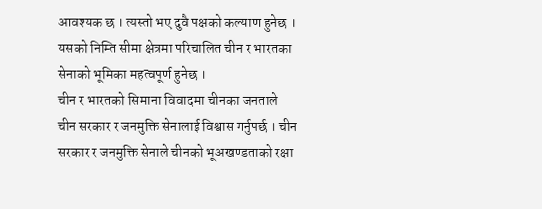आवश्यक छ । त्यस्तो भए दुवै पक्षको कल्याण हुनेछ । यसको निम्ति सीमा क्षेत्रमा परिचालित चीन र भारतका सेनाको भूमिका महत्वपूर्ण हुनेछ ।
चीन र भारतको सिमाना विवादमा चीनका जनताले चीन सरकार र जनमुक्ति सेनालाई विश्वास गर्नुपर्छ । चीन सरकार र जनमुक्ति सेनाले चीनको भूअखण्डताको रक्षा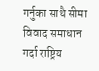गर्नुका साथै सीमा विवाद समाधान गर्दा राष्ट्रिय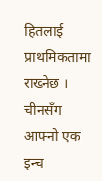हितलाई प्राथमिकतामा राख्नेछ । चीनसँग आफ्नो एक इन्च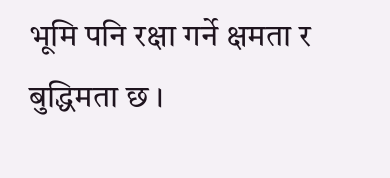भूमि पनि रक्षा गर्ने क्षमता र बुद्धिमता छ ।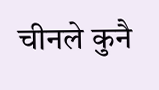चीनले कुनै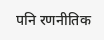पनि रणनीतिक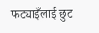फट्याइँलाई छुट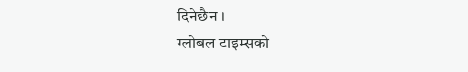दिनेछैन ।
ग्लोबल टाइम्सको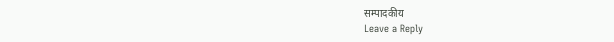सम्पादकीय
Leave a Reply